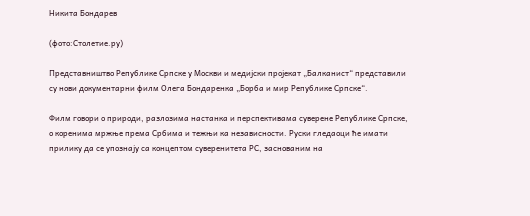Никита Бондарев

(фото:Столетие.ру)

Представништво Републике Српске у Москви и медијски пројекат „Балканист“ представили су нови документарни филм Олега Бондаренка „Борба и мир Републике Српске“.

Филм говори о природи, разлозима настанка и перспективама суверене Републике Српске, о коренима мржње према Србима и тежњи ка независности. Руски гледаоци ће имати прилику да се упознају са концептом суверенитета РС, заснованим на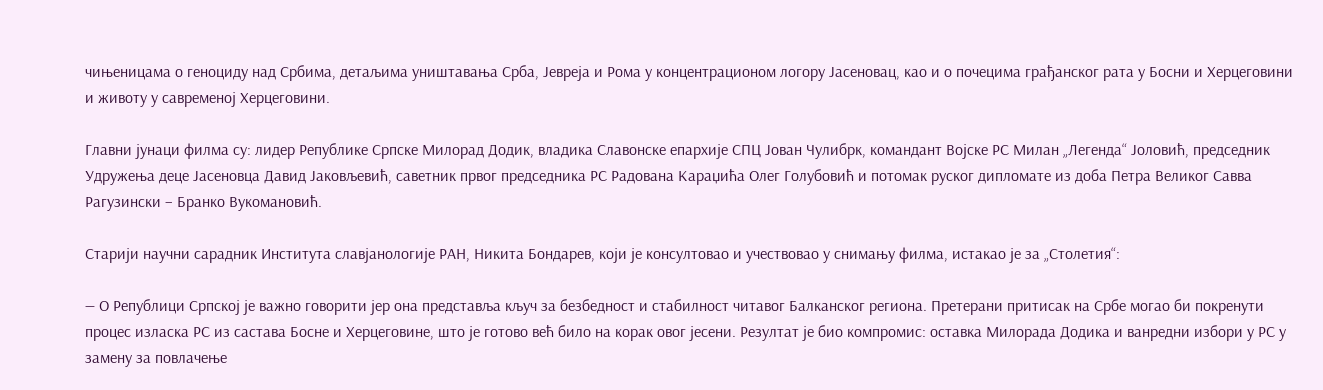чињеницама о геноциду над Србима, детаљима уништавања Срба, Јевреја и Рома у концентрационом логору Јасеновац, као и о почецима грађанског рата у Босни и Херцеговини и животу у савременој Херцеговини.

Главни јунаци филма су: лидер Републике Српске Милорад Додик, владика Славонске епархије СПЦ Јован Чулибрк, командант Војске РС Милан „Легенда“ Јоловић, председник Удружења деце Јасеновца Давид Јаковљевић, саветник првог председника РС Радована Караџића Олег Голубовић и потомак руског дипломате из доба Петра Великог Савва Рагузински – Бранко Вукомановић.

Старији научни сарадник Института славјанологије РАН, Никита Бондарев, који је консултовао и учествовао у снимању филма, истакао је за „Столетия“:

— О Републици Српској је важно говорити јер она представља кључ за безбедност и стабилност читавог Балканског региона. Претерани притисак на Србе могао би покренути процес изласка РС из састава Босне и Херцеговине, што је готово већ било на корак овог јесени. Резултат је био компромис: оставка Милорада Додика и ванредни избори у РС у замену за повлачење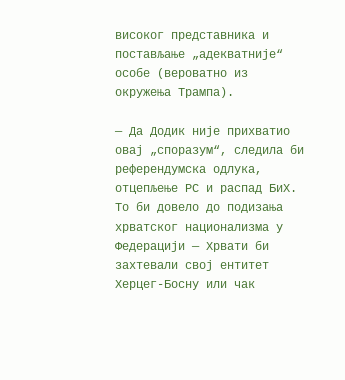високог представника и постављање „адекватније“ особе (вероватно из окружења Трампа).

— Да Додик није прихватио овај „споразум“, следила би референдумска одлука, отцепљење РС и распад БиХ. То би довело до подизања хрватског национализма у Федерацији — Хрвати би захтевали свој ентитет Херцег-Босну или чак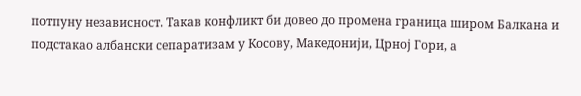потпуну независност. Такав конфликт би довео до промена граница широм Балкана и подстакао албански сепаратизам у Косову, Македонији, Црној Гори, а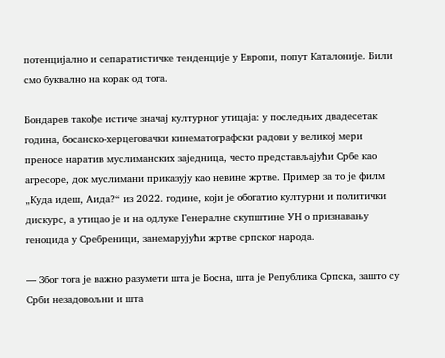потенцијално и сепаратистичке тенденције у Европи, попут Каталоније. Били смо буквално на корак од тога.

Бондарев такође истиче значај културног утицаја: у последњих двадесетак година, босанско-херцеговачки кинематографски радови у великој мери преносе наратив муслиманских заједница, често представљајући Србе као агресоре, док муслимани приказују као невине жртве. Пример за то је филм „Куда идеш, Аида?“ из 2022. године, који је обогатио културни и политички дискурс, а утицао је и на одлуке Генералне скупштине УН о признавању геноцида у Сребреници, занемарујући жртве српског народа.

— Због тога је важно разумети шта је Босна, шта је Република Српска, зашто су Срби незадовољни и шта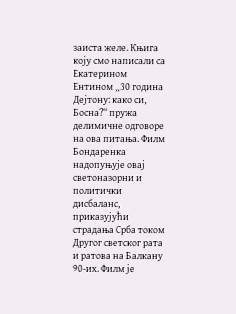заиста желе. Књига коју смо написали са Екатерином Ентином „30 година Дејтону: како си, Босна?“ пружа делимичне одговоре на ова питања. Филм Бондаренка надопуњује овај светоназорни и политички дисбаланс, приказујући страдања Срба током Другог светског рата и ратова на Балкану 90-их. Филм је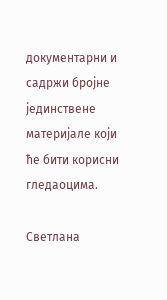документарни и садржи бројне јединствене материјале који ће бити корисни гледаоцима.

Светлана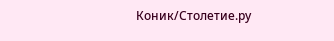Коник/Столетие.ру